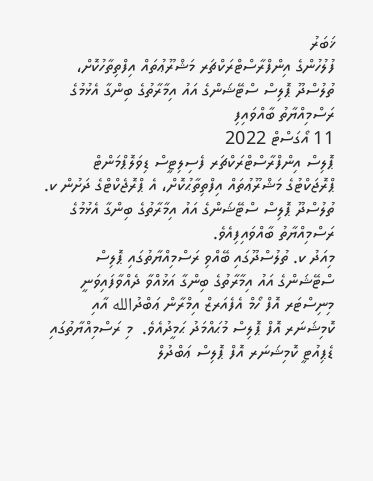ޚަބަރު
ފުލުހުންގެ އިންފްރާސްޓްރަކްޗަރ މަޝްރޫޢުތައް އިފްތިތާހުކޮށް، ތުލުސްދޫ ޕޮލިސް ސްޓޭޝަންގެ އައު އިމާރާތުގެ ބިންގާ އެޅުމުގެ ރަސްމިއްޔާތު ބާއްވައިފި
11 އޯގަސްޓް 2022
ޕޮލިސް އިންފްރާސްޓްރަކްޗަރ ފެސިލިޓީސް ޑިވަލޮޕްމަންޓް ޕްރޮޖަކްޓުގެ މަޝްރޫޢުތައް އިފްތިތާޙުކޮށް، އެ ޕްރޮޖެކްޓްގެ ދަށުން ކ. ތުލުސްދޫ ޕޮލިސް ސްޓޭޝަންގެ އައު އިމާރާތުގެ ބިންގާ އެޅުމުގެ ރަސްމިއްޔާތު ބާއްވައިފިއެވެ.
މިއަދު ކ. ތުލުސްދޫގައި ބޭއްވި ރަސްމިއްޔާތުގައި ޕޮލިސް ސްޓޭޝަންގެ އައު އިމާރާތުގެ ބިންގާ އަޅުއްވާ ދެއްވާފައިވަނީ މިނިސްޓަރ އޮފް ހޯމް އެފެއަރޒް އިމްރާން ޢަބްދުالله އާއި ކޮމިޝަނަރ އޮފް ޕޮލިސް މުޙައްމަދު ޙަމީދުއެވެ.  މި ރަސްމިއްޔާތުގައި ޑެޕިއުޓީ ކޮމިޝަނަރ އޮފް ޕޮލިސް ޢަބްދުލް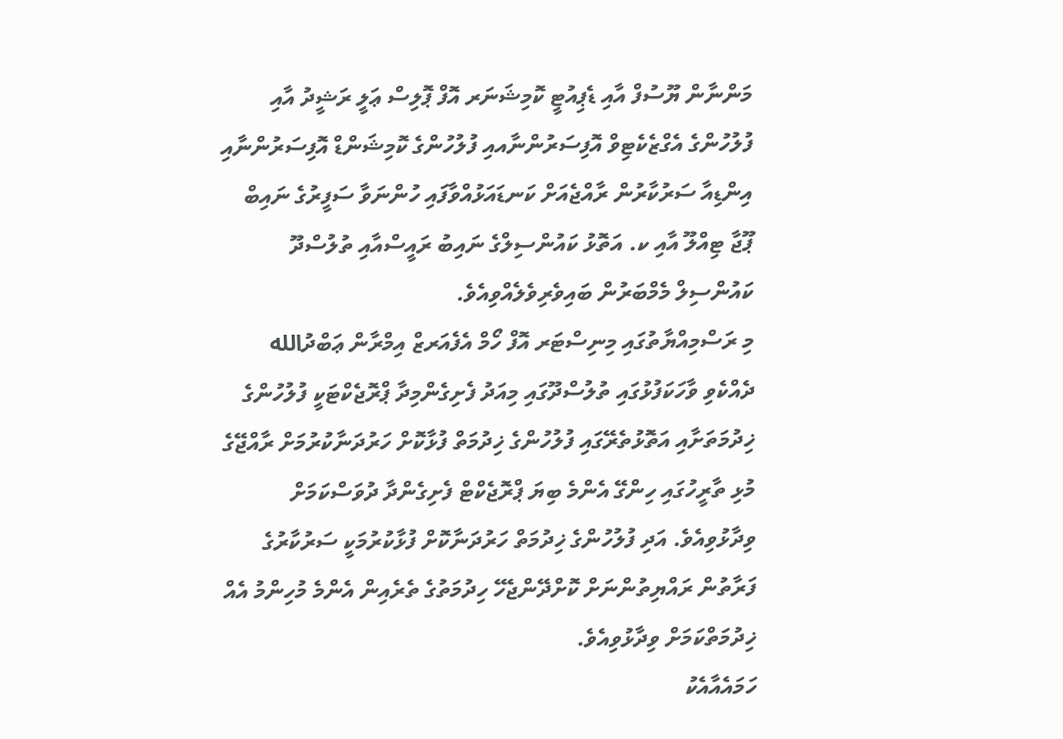މަންނާން ޔޫސުފް އާއި ޑެޕިއުޓީ ކޮމިޝަނަރ އޮފް ޕޮލިސް ޢަލީ ރަޝީދު އާއި ފުލުހުންގެ އެގްޒެކެޓިވް އޮފިސަރުންނާއއި ފުލުހުންގެ ކޮމިޝަންޑް އޮފިސަރުންނާއި އިންޑިއާ ސަރުކާރުން ރާއްޖެއަށް ކަނޑައަޅުއްވާފައި ހުންނަވާ ސަފީރުގެ ނައިބް ޕޫޖާ ޓިއްލޫ އާއި ކ. އަތޮޅު ކައުންސިލްގެ ނައިބު ރައީސްއާއި ތުލުސްދޫ ކައުންސިލް މެމްބަރުން ބައިވެރިވެލެއްވިއެވެ.
މި ރަސްމިއްޔާތުގައި މިނިސްޓަރ އޮފް ހޯމް އެފެއަރޒް އިމްރާން ޢަބްދުالله ދެއްކެވި ވާހަކަފުޅުގައި ތުލުސްދޫގައި މިއަދު ފެށިގެންމިދާ ޕްރޮޖެކްޓަކީ ފުލުހުންގެ ޚިދުމަތަށާއި އަތޮޅުތެރޭގައި ފުލުހުންގެ ޚިދުމަތް ފުޅާކޮށް ހަރުދަނާކުރުމަށް ރާއްޖޭގެ މުޅި ތާރީހުގައި ހިންގޭ އެންމެ ބިޔަ ޕްރޮޖެކްޓް ފެށިގެންދާ ދުވަސްކަމަށް ވިދާޅުވިއެވެ. އަދި ފުލުހުންގެ ޚިދުމަތް ހަރުދަނާކޮށް ފުޅާކުރުމަކީ ސަރުކާރުގެ ފަރާތުން ރައްޔިތުންނަށް ކޮށްދޭންޖެހޭ ހިދުމަތުގެ ތެރެއިން އެންމެ މުހިންމު އެއް  ޚިދުމަތްކަމަށް ވިދާޅުވިއެވެ.
ހަމައެއާއެކު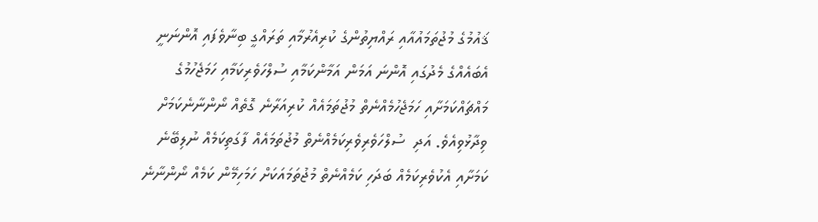ޤައުމުގެ މުޖުތަމައުއާއި ރައްޔިތުންގެ ކުރިއެރުމާއި ތަރައްގީ ބިނާވެފައި އޮންނަނީ އެބައެއްގެ މެދުގައި އޮންނަ އަމަން އަމާންކަމާއި ސުލްހަވެރިކަމާއި ހަމަޖެހުމުގެ މައްޗައްކަމަށާއި ހަމަޖެހުމެއްނެތް މުޖުތަމައެއް ކުރިއަރާނެ ގޮތެއް ނޯންނާނެކަމަށް ވިދާޅުވިއެވެ. އަދި  ސުލްހަވެރިވެރިކަމެއްނެތް މުޖުތަމައެއް ފާގަތިކަމެއް ނުލިބޭނެ ކަމަށާއި އެކުވެރިކަމެއް ބަދަހި ކަމެއްނެތް މުޖުތަމައަކަށް ހަމަހިމޭން ކަމެއް ނޯންނާނެ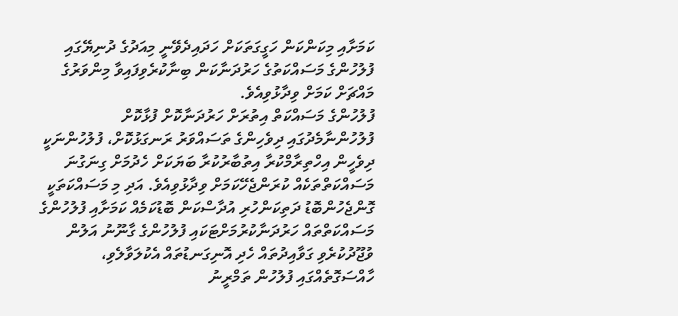ކަމަށާއި މިކަންކަން ހަގީގަތަކަށް ހަދައިދެވޭނީ މިއަދުގެ ދުނިޔޭގައި ފުލުހުންގެ މަސައްކަތުގެ ހަރުދަނާކަން ބިނާކުރެވިފައިވާ މިންވަރުގެ މައްޗަށް ކަމަށް ވިދާޅުވިއެވެ.
ފުލުހުންގެ މަސައްކަތް އިތުރަށް ހަރުދަނާކޮށް ފުޅާކޮށް ފުލުހުންނާމެދުގައި ދިވެހިންގެ ތަސައްވަރު ރަނގަޅުކޮށް، ފުލުހުންނަކީ ދިވެހީން އިހްތިރާމްކުރާ އިތުބާރުކުރާ ބަޔަކަށް ހެދުމަށް ގިނަގުނަ މަސައްކަތްތަކެއް ކުރަންޖެހޭކަމަށް ވިދާޅުވިއެވެ. އަދި މި މަސައްކަތަކީ ގޮންޖެހުންބޮޑު ދަތިކަންހުރި އުދާސްކަން ބޮޑުކަމެއް ކަމަށާއި ފުލުހުންގެ މަސައްކަތްތައް ހަރުދަނާކުރުމަށްޓަކައި ފުލުހުންގެ ގާނޫނު އަލުން ވުޖޫދުކުރެވި ގަވާއިދުތައް ހެދި އޮނިގަނޑުތައް އެކުލަވާލެވި، ހާއްސަގޮތެއްގައި ފުލުހުން ތަމްރީނު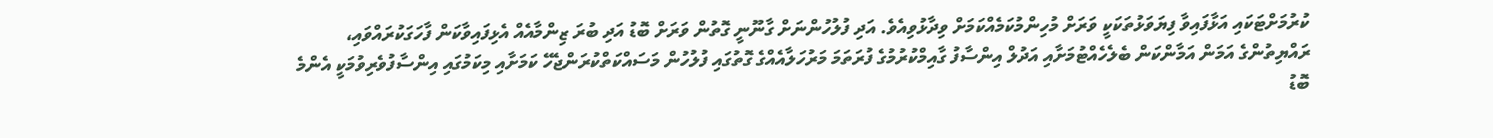ކުރުމަށްޓަކައި އަޅާފައިވާ ފިޔަވަޅުތަކަކީ ވަރަށް މުހިންމުކަމެއްކަމަށް ވިދާޅުވިއެވެ. އަދި ފުލުހުންނަށް ގާނޫނީ ގޮތުން ވަރަށް ބޮޑު އަދި ބުރަ ޒިންމާއެއް އެޅިފައިވާކަން ފާހަގަކުރައްވައި، ރައްޔިތުންގެ އަމަން އަމާންކަން ބެލެހެއްޓުމަށާއި އަދުލް އިންސާފު ގާއިމްކުރުމުގެ ފުރަތަމަ މަރުހަލާއެއްގެ ގޮތުގައި ފުލުހުން މަސައްކަތްކުރަންޖެހޭ ކަމަށާއި މިކަމުގައި އިންސާފުވެރިވުމަކީ އެންމެ ބޮޑު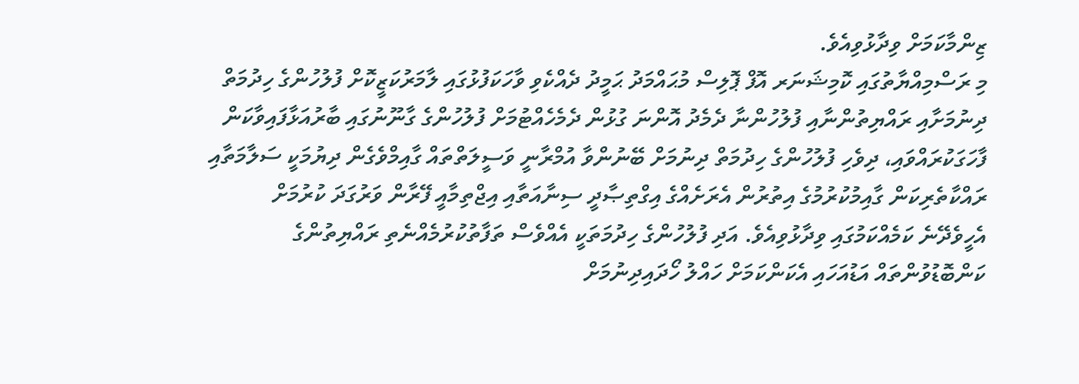ޒިންމާކަމަށް ވިދާޅުވިއެވެ.
މި ރަސްމިއްޔާތުގައި ކޮމިޝަނަރ އޮފް ޕޮލިސް މުޙައްމަދު ޙަމީދު ދެއްކެވި ވާހަކަފުޅުގައި ލާމަރުކަޒީކޮށް ފުލުހުންގެ ހިދުމަތް ދިނުމަށާއި ރައްޔިތުންނާއި ފުލުހުންނާ ދެމެދު އޮންނަ ގުޅުން ދެމެހެއްޓުމަށް ފުލުހުންގެ ގާނޫނުގައި ބާރުއަޅާފައިވާކަން ފާހަގަކުރައްވައި، ދިވެހި ފުލުހުންގެ ހިދުމަތް ދިނުމަށް ބޭނުންވާ އުމްރާނީ ވަސީލަތްތައް ގާއިމްވެގެން ދިޔުމަކީ ސަލާމަތާއި ރައްކާތެރިކަން ގާއިމުކުރުމުގެ އިތުރުން އެރަށެއްގެ އިގްތިޞާދީ ސިނާއަތާއި އިޖްތިމާއީ ފޭރާން ވަރުގަދަ ކުރުމަށް އެހީވެދޭނެ ކަމެއްކަމުގައި ވިދާޅުވިއެވެ. އަދި ފުލުހުންގެ ހިދުމަތަކީ އެއްވެސް ތަފާތުކުރުމެއްނެތި ރައްޔިތުންގެ ކަންބޮޑުވުންތައް އަޑުއަހައި އެކަންކަމަށް ހައްލު ހޯދައިދިނުމަށް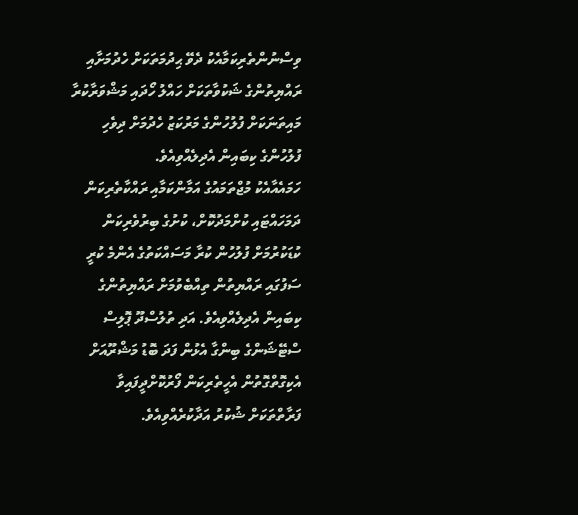ވިސްނުންތެރިކަމާއެކު ދެވޭ ޙިދުމަތަކަށް ހެދުމަށާއި ރައްޔިތުންގެ ޝަކުވާތަކަށް ހައްލު ހޯދައި މަޝްވަރާކުރާ މައިތަނަކަށް ފުލުހުންގެ މަރުކަޒު ހެދުމަށް ދިވެހި ފުލުހުންގެ ކިބައިން އެދިލެއްވިއެވެ.
ހަމައެއާއެކު މުޖްތަމައުގެ އަމާންކަމާއި ރައްކާތެރިކަން ދަމަހައްޓައި ކުށްމަދުކޮށް، ކުށުގެ ބިރުވެރިކަން ކުޑަކުރުމަށް ފުލުހުން ކުރާ މަސައްކަތުގެ އެންމެ ކުރީ ސަފުގައި ރައްޔިތުން ތިއްބެވުމަށް ރައްޔިތުންގެ ކިބައިން އެދިލެއްވިއެވެ. އަދި ތުލުސްދޫ ޕޮލިސް ސްޓޭޝަންގެ ބިންގާ އެޅުން ފަދަ ބޮޑު މަޝްރޫއަށް އެކިގޮތްގޮތުން އެހީތެރިކަން ފޯރުކޮށްދީފައިވާ ފަރާތްތަކަށް ޝުކުރު އަދާކުރެއްވިއެވެ.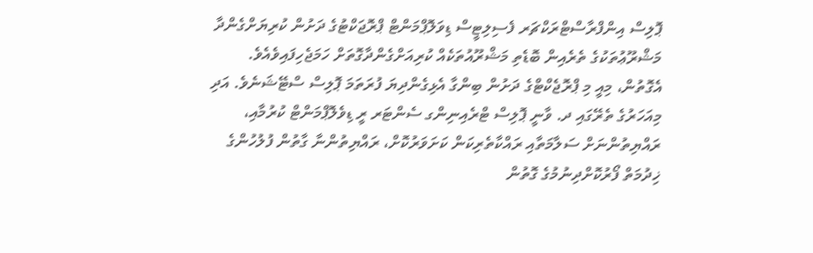ޕޮލިސް އިންފްރާސްޓްރަކްޗަރ ފެސިލިޓީސް ޑިވަލޮޕްމަންޓް ޕްރޮޖަކްޓުގެ ދަށުން ކުރިޔަށްގެންދާ މަޝްރޫޢުތަކުގެ ތެރެއިން ބޮޑެތި މަޝްރޫއުތަކެއް ކުރިއަށްގެންދާގޮތަށް ހަމަޖެހިފައިވެއެވެ. އެގޮތުން، މިއީ މި ޕްރޮޖެކްޓްގެ ދަށުން ބިންގާ އެޅިގެންދިޔަ ފުރަތަމަ ޕޮލިސް ސްޓޭޝަނެވެ. އަދި މިއަހަރުގެ ތެރޭގައި ދ. ވާނީ ޕޮލިސް ޓްރެއިނިންގ ސެންޓަރ ރީ ޑިވެލޮޕްމަންޓް ކުރުމާއި، ރައްޔިތުންނަށް ސަލާމަތާއި ރައްކާތެރިކަން ކަށަވަރުކޮށް، ރައްޔިތުންނާ ގާތުން ފުލުހުންގެ ޚިދުމަތް ފޯރުކޮށްދިނުމުގެ ގޮތުން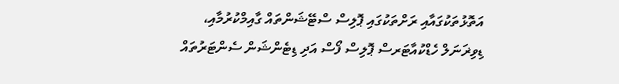އަތޮޅުތަކުގައާއި ރަށްތަކުގައި ޕޮލިސް ސްޓޭޝަންތައް ގާއިމްކުރުމާއި، ޑިވިޜަނަލް ހެޑްކުއާޓަރސް ޕޮލިސް ފޯސް އަދި ޑިޓެންޝަން ސެންޓަރުތައް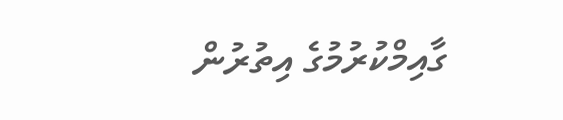ގާއިމްކުރުމުގެ އިތުރުން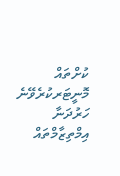ކުށްތައް މޮނީޓަރކުރެވޭނެ ހަރުދަނާ އިމްތިޒާމްތައް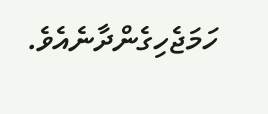ހަމަޖެހިގެންދާނެއެވެ.